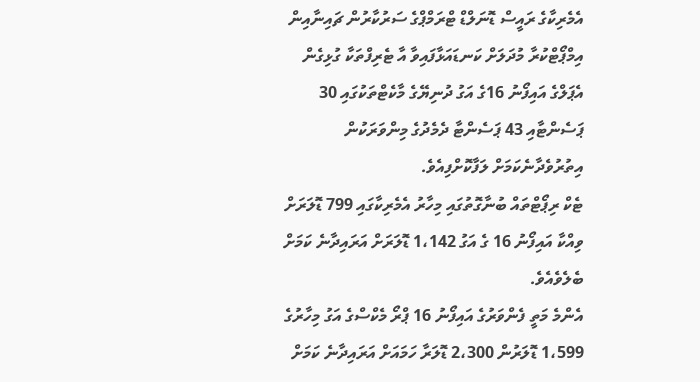އެމެރިކާގެ ރައީސް ޑޮނަލްޑް ޓްރަމްޕްގެ ސަރުކާރުން ޗައިނާއިން އިމްޕޯޓްކުރާ މުދަލަށް ކަނޑައަޅާފައިވާ އާ ޓެރިފްތަކާ ގުޅިގެން އެޕަލްގެ އައިފޯނު 16ގެ އަގު ދުނިޔޭގެ މާކެޓްތަކުގައި 30 ޕަސެންޓާއި 43 ޕަސެންޓާ ދެމެދުގެ މިންވަރަކުން އިތުރުވެދާނެކަމަށް ލަފާކޮށްފިއެވެ.
ޓެކް ރިޕޯޓްތައް ބުނާގޮތުގައި މިހާރު އެމެރިކާގައި 799 ޑޮލަރަށް ވިއްކާ އައިފޯނު 16 ގެ އަގު 1،142 ޑޮލަރަށް އަރައިދާނެ ކަމަށް ބެލެވެއެވެ.
އެންމެ މަތީ ފެންވަރުގެ އައިފޯނު 16 ޕްރޯ މެކްސްގެ އަގު މިހާރުގެ 1،599 ޑޮލަރުން 2،300 ޑޮލަރާ ހަމައަށް އަރައިދާނެ ކަމަށް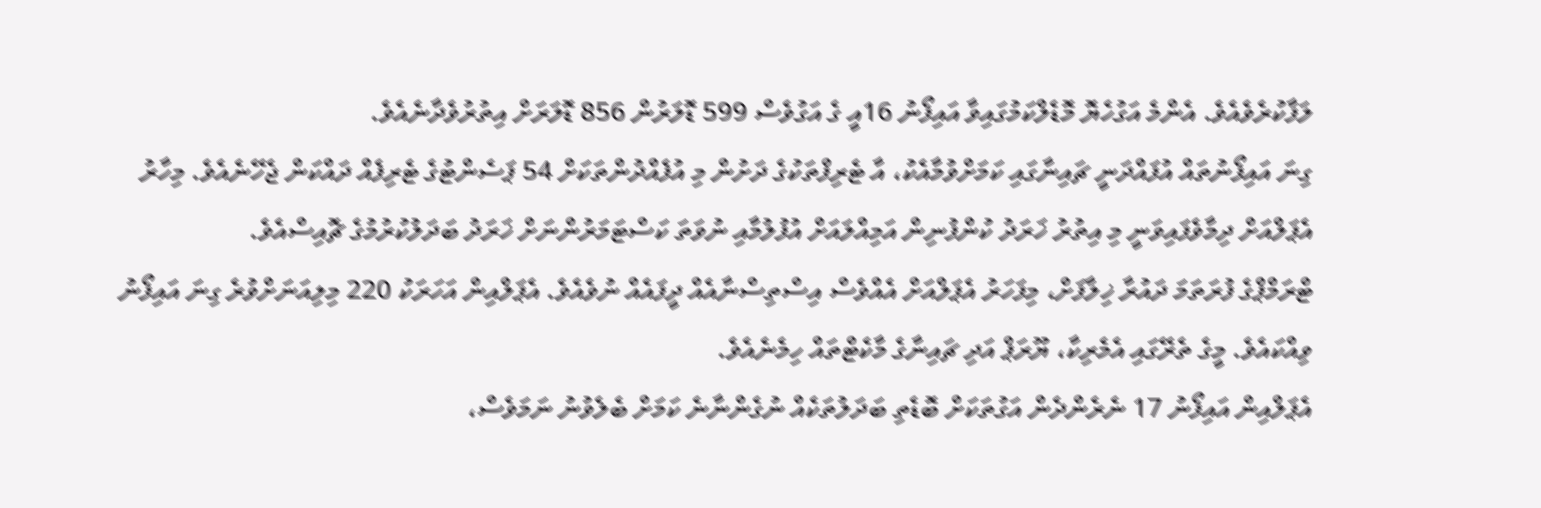ލަފާކުރެވެއެވެ. އެންމެ އަގުހެޔޮ މޮޑެލްކަމުގައިވާ އައިފޯނު 16އީ ގެ އަގުވެސް 599 ޑޮލަރުން 856 ޑޮލަރަށް އިތުރުވެދާނެއެވެ.
ގިނަ އައިފޯނުތައް އުފައްދަނީ ޗައިނާގައި ކަމަށްވުމާއެކު، އާ ޓެރިފްތަކުގެ ދަށުން މި އުފެއްދުންތަކަށް 54 ޕަސެންޓުގެ ޓެރިފެއް ދައްކަން ޖެހޭނެއެވެ. މިހާރު އެޕަލްއަށް ދިމާވެފައިވަނީ މި އިތުރު ޚަރަދު ކުންފުނިން އަމިއްލައަށް އުފުލުމާއި ނުވަތަ ކަސްޓަމަރުންނަށް ޚަރަދު ބަދަލުކުރުމުގެ ޗޮއިސްއެވެ.
ޓްރަމްޕްގެ ފުރަތަމަ ދައުރާ ޚިލާފަށް، މިފަހަރު އެޕަލްއަށް އެއްވެސް އިސްތިސްނާއެއް ދީފައެއް ނުވެއެވެ. އެޕަލްއިން އަހަރަކު 220 މިލިއަނަށްވުރެ ގިނަ އައިފޯނު ވިއްކައެވެ. މީގެ ތެރޭގައި އެމެރިކާ، ޔޫރަޕް އަދި ޗައިނާގެ މާކެޓްތައް ހިމެނެއެވެ.
އެޕަލްއިން އައިފޯނު 17 ނެރެންދެން އަގުތަކަށް ބޮޑެތި ބަދަލުތަކެއް ނުގެންނާނެ ކަމަށް ބެލެވުނު ނަމަވެސް،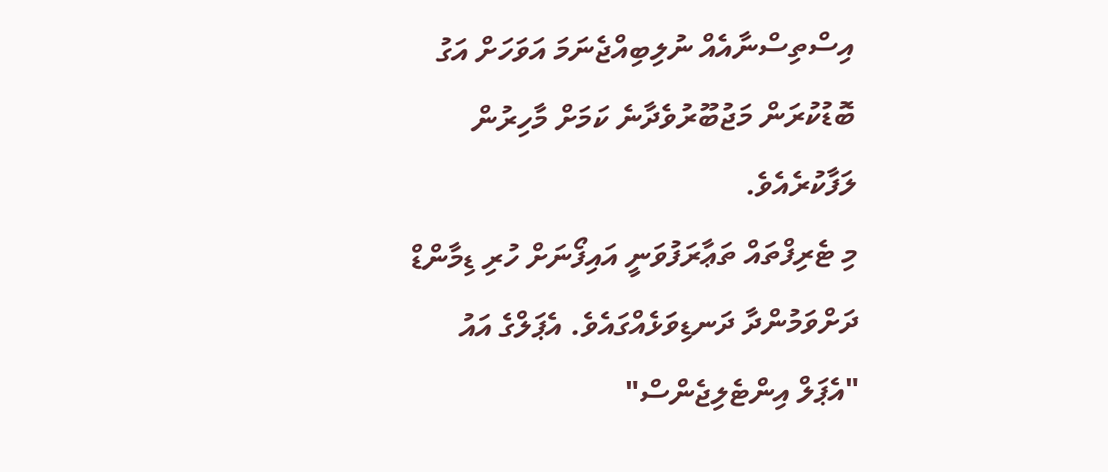އިސްތިސްނާއެއް ނުލިބިއްޖެނަމަ އަވަހަށް އަގު ބޮޑުކުރަން މަޖުބޫރުވެދާނެ ކަމަށް މާހިރުން ލަފާކުރެއެވެ.
މި ޓެރިފްތައް ތަޢާރަފުވަނީ އައިފޯނަށް ހުރި ޑިމާންޑް ދަށްވަމުންދާ ދަނޑިވަޅެއްގައެވެ. އެޕަލްގެ އައު "އެޕަލް އިންޓެލިޖެންސް"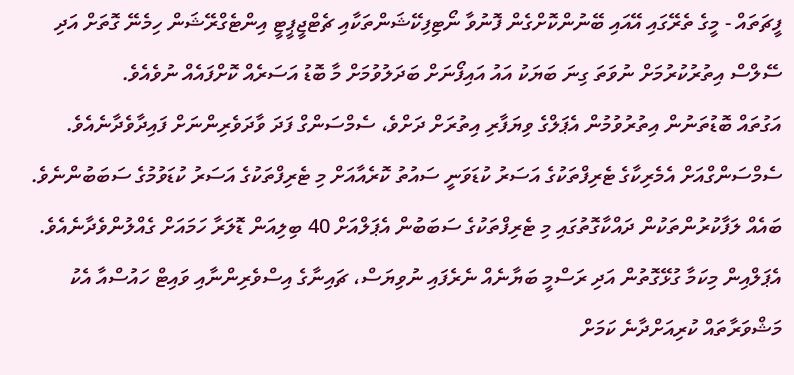ފީޗަތައް - މީގެ ތެރޭގައި އޭއައި ބޭނުންކޮށްގެން ފޮނުވާ ނޯޓިފިކޭޝަންތަކާއި ޗެޓްޖީޕީޓީ އިންޓެގްރޭޝަން ހިމެނޭ ގޮތަށް އަދި ސޭލްސް އިތުރުކުރުމަށް ނުވަތަ ގިނަ ބަޔަކު އައު އައިފޯނަށް ބަދަލުވުމަށް މާ ބޮޑު އަސަރެއް ކޮށްފައެއް ނުވެއެވެ.
އަގުތައް ބޮޑުތަނުން އިތުރުވުމުން އެޕަލްގެ ވިޔަފާރި އިތުރަށް ދަށްވެ، ސެމްސަންގް ފަދަ ވާދަވެރިންނަށް ފައިދާވެދާނެއެވެ. ސެމްސަންގްއަށް އެމެރިކާގެ ޓެރިފްތަކުގެ އަސަރު ކުޑަވަނީ ސައުތު ކޮރެއާއަށް މި ޓެރިފްތަކުގެ އަސަރު ކުޑަވުމުގެ ސަބަބުންނެވެ.
ބައެއް ލަފާކުރުންތަކުން ދައްކާގޮތުގައި މި ޓެރިފްތަކުގެ ސަބަބުން އެޕަލްއަށް 40 ބިލިއަން ޑޮލަރާ ހަމައަށް ގެއްލުންވެދާނެއެވެ.
އެޕަލްއިން މިކަމާ ގުޅޭގޮތުން އަދި ރަސްމީ ބަޔާނެއް ނެރެފައި ނުވިޔަސް، ޗައިނާގެ އިސްވެރިންނާއި ވައިޓް ހައުސްއާ އެކު މަޝްވަރާތައް ކުރިއަށްދާނެ ކަމަށް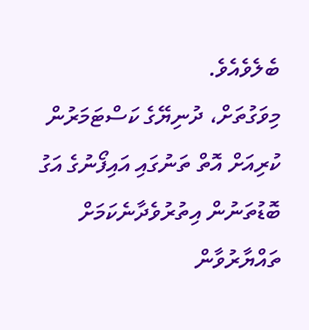ބެލެވެއެވެ.
މިވަގުތަށް، ދުނިޔޭގެ ކަސްޓަމަރުން ކުރިއަށް އޮތް ތަނުގައި އައިފޯނުގެ އަގު ބޮޑުތަނުން އިތުރުވެދާނެކަމަށް ތައްޔާރުވާން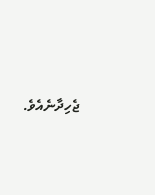ޖެހިދާނެއެވެ.